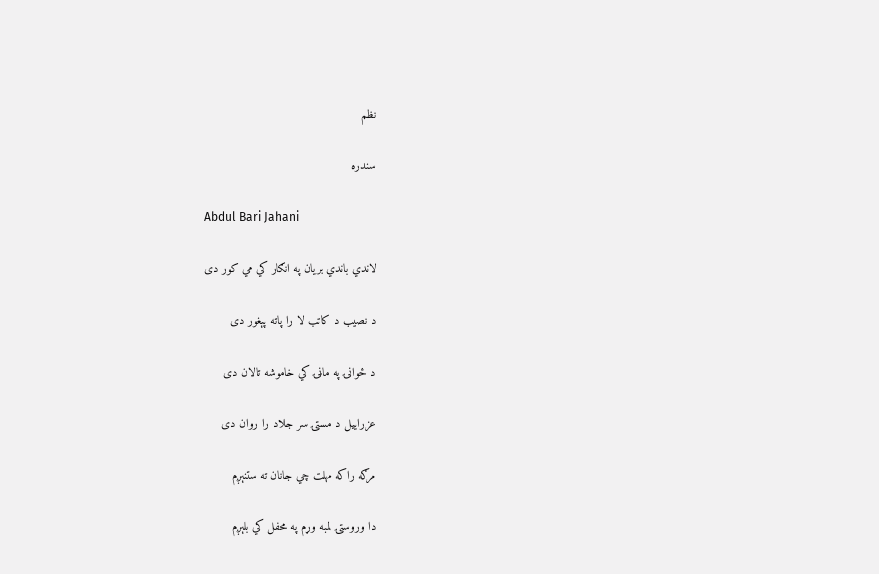نظم

سندره

Abdul Bari Jahani

لاندي باندي بريان په انګار كي مي كور دى

د نصيب د كاتب لا را پاته پېغور دى

د ځوانۍ په ماڼۍ كي خاموشه تالان دى

عزراييل د مستۍ سر جلاد را روان دى

مرګه راكه مهلت چي جانان ته ستنېږم

دا وروستۍ لمبه وړم په محفل كي بلېږم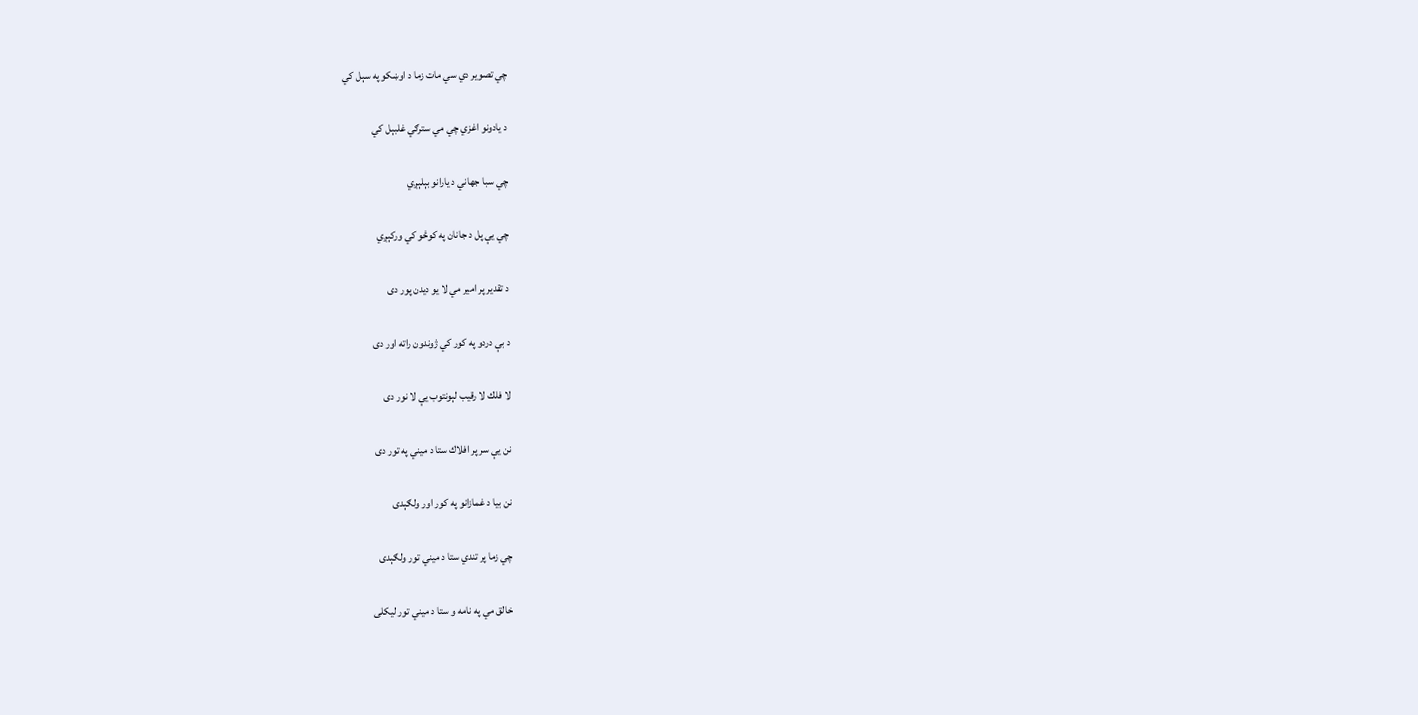چي تصوير دي سي مات زما د اوښكو په سېل كي

د يادونو اغزي چي مي سترګي غلبېل كي

چي سبا جهاني د يارانو بېلېږي

چي يې پل د جانان په كوڅو كي وركېږي

د تقدير پر امير مي لا يو ديدن پور دى

د بې دردو په كور كي ژوندون راته اور دى

لا فلك لا رقيب لېونتوب يې لا نور دى

نن يې سر پر افلاك ستا د ميني په تور دى

نن بيا د غمازانو په كور اور ولګېدى

چي زما پر تندي ستا د ميني تور ولګېدى

خالق مي په نامه و ستا د ميني تور ليكلى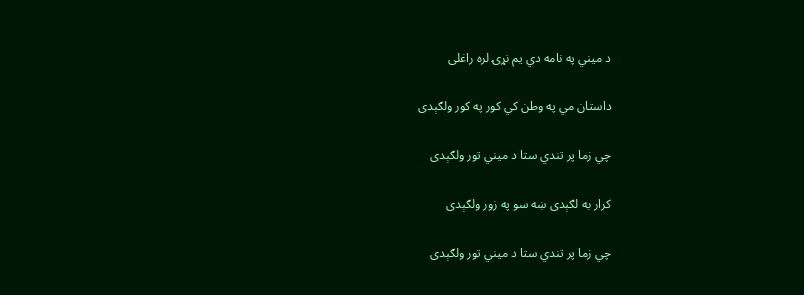د ميني په نامه دي يم نړۍ لره راغلى

داستان مي په وطن كي كور په كور ولګېدى

چي زما پر تندي ستا د ميني تور ولګېدى

كرار به لګېدى ښه سو په زور ولګېدى

چي زما پر تندي ستا د ميني تور ولګېدى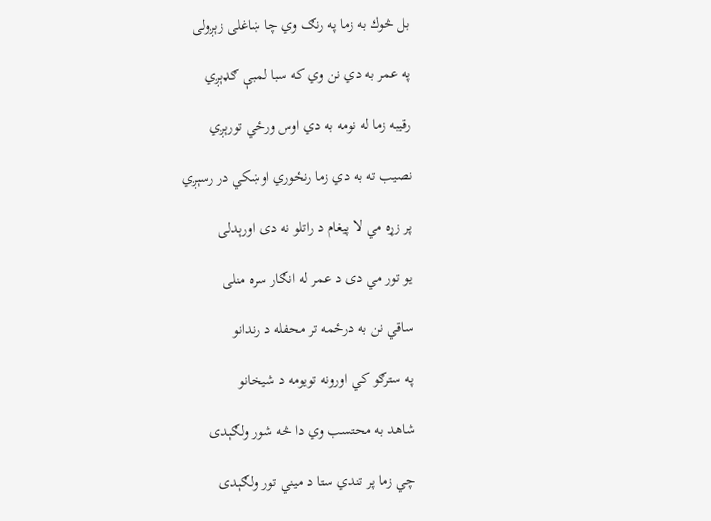بل څوك به زما په رنګ وي چا ښاغلى زېږولى

په عمر به دي نن وي كه سبا لمبې ګډېږي

رقيبه زما له نومه به دي اوس ورځي تورېږي

نصيب ته به دي زما رنځوري اوښكي در رسېږي

پر زړه مي لا پيغام د راتلو نه دى اورېدلى

يو تور مي دى د عمر له انګار سره منلى

ساقي نن به درځمه تر محفله د رندانو

په سترګو كي اورونه تويومه د شيخانو

شاهد به محتسب وي دا څه شور ولګېدى

چي زما پر تندي ستا د ميني تور ولګېدى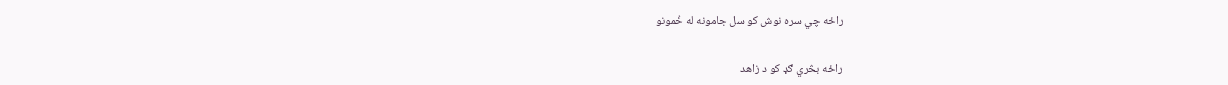راځه چي سره نوش كو سل جامونه له خُمونو

راځه بڅري ګډ كو د زاهد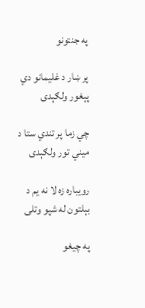په جنتونو

پر ښار د غليمانو دي پېغور ولګېدى

چي زما پر تندي ستا د ميني تور ولګېدى

رويباره زه لا نه يم د بېلتون له شپو وتلى

په چيغو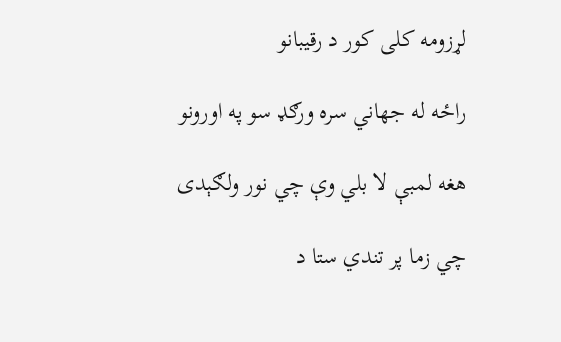لړزومه كلى كور د رقيبانو

راځه له جهاني سره ورګډ سو په اورونو

هغه لمبې لا بلي وې چي نور ولګېدى

چي زما پر تندي ستا د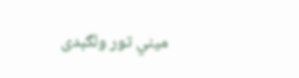ميني تور ولګېدى